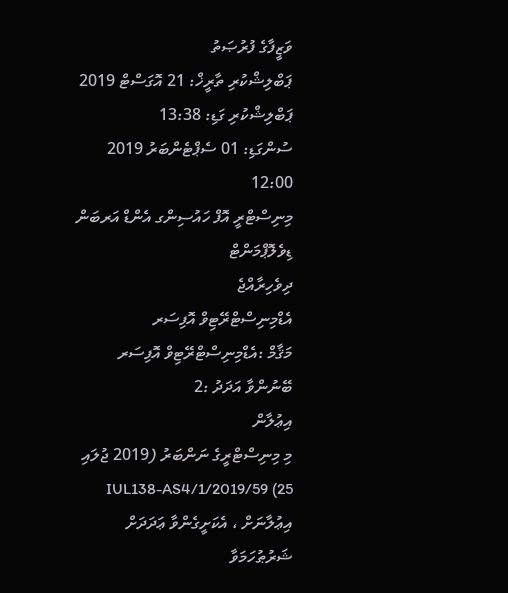ވަޒީފާގެ ފުރުޞަތު
ޕަބްލިޝްކުރި ތާރީޚް: 21 އޮގަސްޓް 2019
ޕަބްލިޝްކުރި ގަޑި: 13:38
ސުންގަޑި: 01 ސެޕްޓެންބަރު 2019 12:00
މިނިސްޓްރީ އޮފް ހައުސިންގ އެންޑް އަރބަން ޑިވެލޮޕްމަންޓް
ދިވެހިރާއްޖެ
އެޑްމިނިސްޓްރޭޓިވް އޮފިސަރ
މަޤާމް :އެޑްމިނިސްޓްރޭޓިވް އޮފިސަރ
ބޭނުންވާ އަދަދު :2
އިޢުލާން
މި މިނިސްޓްރީގެ ނަންބަރު (2019 ޖުލައި 25) IUL138-AS4/1/2019/59 އިޢުލާނަށް ، އެކަށީގެންވާ ޢަދަދަށް ޝަރުޠުހަމަވާ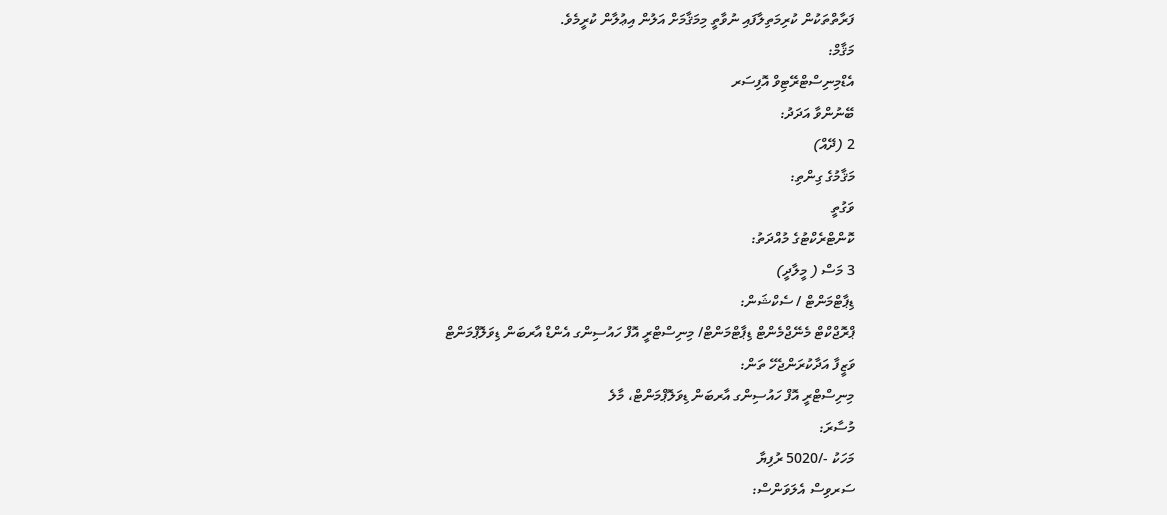ފަރާތްތަކުން ކުރިމަތިލާފައި ނުވާތީ މިމަޤާމަށް އަލުން އިޢުލާން ކުރީމެވެ.
މަޤާމް:
އެޑްމިނިސްޓްރޭޓިވް އޮފިސަރ
ބޭނުންވާ އަދަދު:
2 (ދޭއް)
މަޤާމުގެ ގިންތި:
ވަގުތީ
ކޮންޓްރެކްޓުގެ މުއްދަތު:
3 މަސް ( މީލާދީ)
ޑިޕާޓްމަންޓް / ސެކްޝަން:
ޕްރޮޖްކްޓް މެނޭޖްމެންޓް ޑިޕާޓްމަންޓް/ މިނިސްޓްރީ އޮފް ހައުސިންގ އެންޑް އާރބަން ޑިވަލޮޕްމަންޓް
ވަޒީފާ އަދާކުރަންޖެހޭ ތަން:
މިނިސްޓްރީ އޮފް ހައުސިންގ އާރބަން ޑިވަލޮޕްމަންޓް، މާލެ
މުސާރަ:
މަހަކު -/5020 ރުފިޔާ
ސަރވިސް އެލަވަންސް: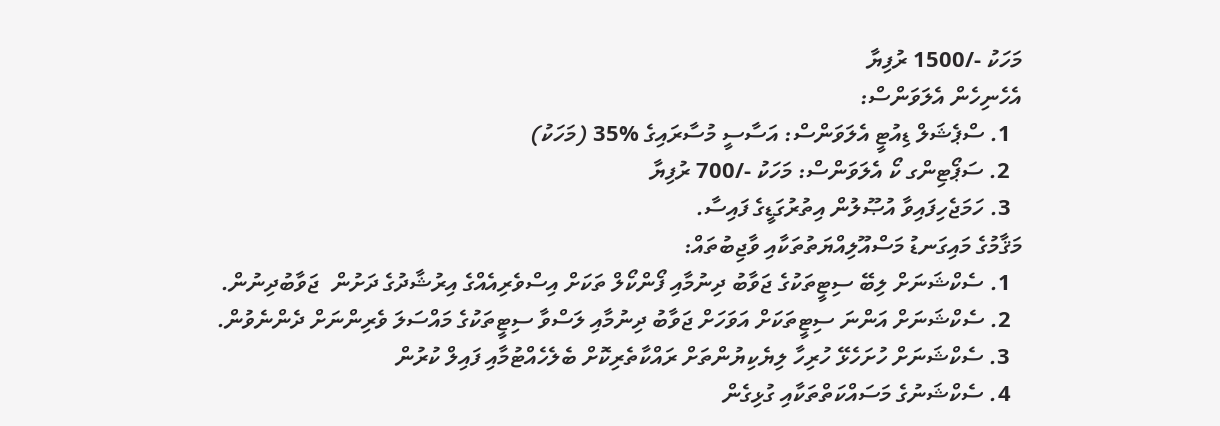މަހަކު -/1500 ރުފިޔާ
އެހެނިހެން އެލަވަންސް:
  1. ސްޕެޝަލް ޑިއުޓީ އެލަވަންސް: އަސާސީ މުސާރައިގެ %35 (މަހަކު)
  2. ސަޕޯޓިންގ ކޯ އެލަވަންސް: މަހަކު -/700 ރުފިޔާ
  3. ހަމަޖެހިފައިވާ އުޞޫލުން އިތުރުގަޑީގެ ފައިސާ.
މަޤާމުގެ މައިގަނޑު މަސްއޫލިއްޔަތުތަކާއި ވާޖިބުތައް:
  1. ސެކްޝަނަށް ލިބޭ ސިޓީތަކުގެ ޖަވާބު ދިނުމާއި ފޯންކޯލް ތަކަށް އިސްވެރިއެއްގެ އިރުޝާދުގެ ދަށުން  ޖަވާބުދިނުން.
  2. ސެކްޝަނަށް އަންނަ ސިޓީތަކަށް އަވަހަށް ޖަވާބު ދިނުމާއި ލަސްވާ ސިޓީތަކުގެ މައްސަލަ ވެރިންނަށް ދެންނެވުން.
  3. ސެކްޝަނަށް ހުށަހެޅޭ ހުރިހާ ލިޔެކިޔުންތަށް ރައްކާތެރިކޮށް ބެލެހެއްޓުމާއި ފައިލް ކުރުން
  4. ސެކްޝަނުގެ މަސައްކަތްތަކާއި ގުޅިގެން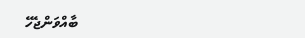ބާއްވަންޖެހޭ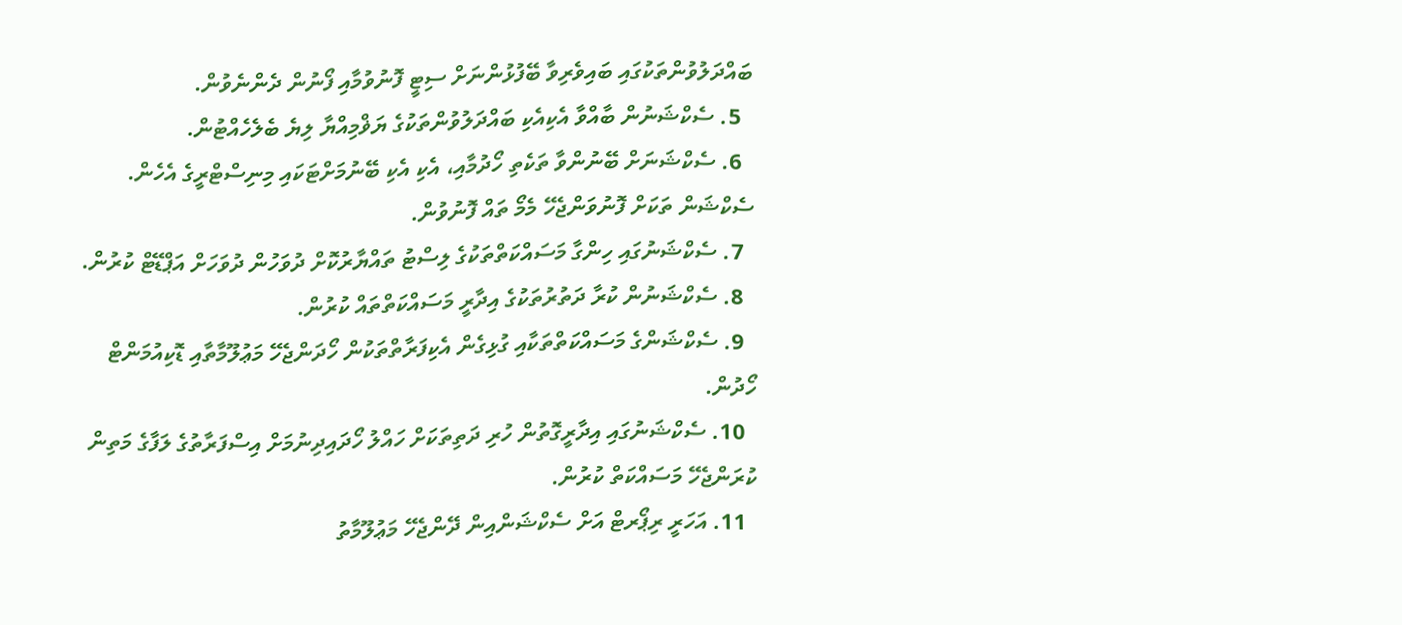ބައްދަލުވުންތަކުގައި ބައިވެރިވާ ބޭފުޅުންނަށް ސިޓީ ފޮނުވުމާއި ފޯނުން ދެންނެވުން.
  5. ސެކްޝަނުން ބާއްވާ އެކިއެކި ބައްދަލުވުންތަކުގެ ޔަޥްމިއްޔާ ލިޔެ ބެލެހެއްޓުން.
  6. ސެކްޝަނަށް ބޭނުންވާ ތަކެތި ހޯދުމާއި، އެކި އެކި ބޭނުމަށްޓަކައި މިނިސްޓްރީގެ އެހެން. ސެކްޝަން ތަކަށް ފޮނުވަންޖެހޭ މެމޯ ތައް ފޮނުވުން.
  7. ސެކްޝަނުގައި ހިންގާ މަސައްކަތްތަކުގެ ލިސްޓު ތައްޔާރުކޮށް ދުވަހުން ދުވަހަށް އަޕްޑޭޓް ކުރުން.
  8. ސެކްޝަނުން ކުރާ ދަތުރުތަކުގެ އިދާރީ މަސައްކަތްތައް ކުރުން.
  9. ސެކްޝަންގެ މަސައްކަތްތަކާއި ގުޅިގެން އެކިފަރާތްތަކުން ހޯދަންޖެހޭ މަޢުލޫމާތާއި ޑޮކިއުމަންޓް ހޯދުން.
  10. ސެކްޝަނުގައި އިދާރީގޮތުން ހުރި ދަތިތަކަށް ހައްލު ހޯދައިދިނުމަށް އިސްފަރާތުގެ ލަފާގެ މަތިން ކުރަންޖެހޭ މަސައްކަތް ކުރުން.
  11. އަހަރީ ރިޕޯރޓް އަށް ސެކްޝަންއިން ދޭންޖެހޭ މަޢުލޫމާތު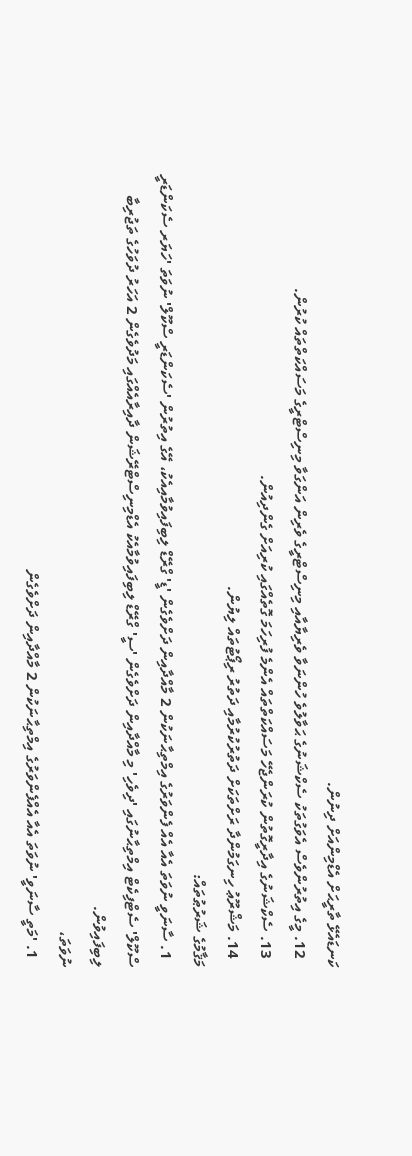ކަނޑައެޅޭ ތާރީޙަށް އެޑްމިންއަށް ދިނުން.
  12. މީގެ އިތުރުންވެސް އެވަގުތަކު ސެކްޝަނުގެ ޙަވާލުވެ ހުންނަވާ ވެރިޔާއާއި މިނިސްޓްރީގެ ވެރިން އަންގަވާ މިނިސްޓްރީގެ މަސައްކަތްތައް ކުރުން.
  13. ސެކްޝަނުގެ އިދާރީގޮތުން ކުރަންޖެހޭ މަސައްކަތްތައް އެންމެ ފުރިހަމަ ގޮތެއްގައި ކުރިއަށް ގެންދިއުން.
  14. މަޝްރޫޢު ހިނގަމުންދާ ރަށްތަކަށް ދަތުރުކުރުމާއި ދަތުރު ރިޕޯޓުތައް ލިޔުން.
މަޤާމުގެ ޝަރުޠުތައް:
  1. ސާނަވީ ނުވަތަ އެއާ އެއް ފެންވަރުގެ އިމްތިޙާނަކުން 2 މާއްދާއިން ދަށްވެގެން 'ޑީ' ގްރޭޑް ލިބިފައިވުމާއިއެކު، އޭގެ އިތުރުން 'ސެކަންޑަރީ ސްކޫލް' ނުވަތަ 'ހަޔަރ ސެކަންޑަރީ ސްކޫލް' ސެޓްފިކެޓް އިމްތިޙާނުގައި 'ދިވެހި' މި މާއްދާއިން ދަށްވެގެން 'ސީ' ގްރޭޑް ލިބިފައިވުމާއެކު އެޑްމިނިސްޓްރޭޝަން ދާއިރާއެއްގައި މަދުވެގެން 2 އަހަރު ދުވަހުގެ ތަޖުރިބާ ލިބިފައިވުން.
ނުވަތަ،
  1. 'މަތީ ސާނަވީ' ނުވަތަ އެއާ އެއްފެންވަރުގެ އިމްތިޙާނަކުން 2 މާއްދާއިން ދަށްވެގެން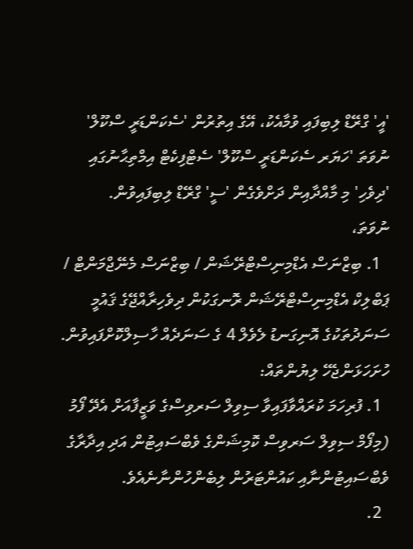'އީ' ގްރޭޑް ލިބިފައި ވުމާއެކު، އޭގެ އިތުރުން 'ސެކަންޑަރީ ސްކޫލް' ނުވަތަ 'ހަޔަރ ސެކަންޑަރީ ސްކޫލް' ސެޓްފިކެޓް އިމްތިޙާނުގައި 'ދިވެހި' މި މާއްދާއިން ދަށްވެގެން 'ސީ' ގްރޭޑް ލިބިފައިވުން.
ނުވަތަ،
  1. ބިޒްނަސް އެޑްމިނިސްޓްރޭޝަން / ބިޒްނަސް މެނޭޖްމަންޓް / ޕަބްލިކް އެޑްމިނިސްޓްރޭޝަން ރޮނގަކުން ދިވެހިރާއްޖޭގެ ޤައުމީ ސަނަދުތަކުގެ އޮނިގަނޑު ލެވެލް 4 ގެ ސަނަދެއް ހާސިލްކޮށްފައިވުން.
ހުށަހަޅަންޖެހޭ ލިޔުންތައް:
  1. ފުރިހަމަ ކުރައްވާފައިވާ ސިވިލް ސަރވިސްގެ ވަޒީފާއަށް އެދޭ ފޯމު (މިފޯމް ސިވިލް ސަރވިސް ކޮމިޝަންގެ ވެބްސައިޓުން އަދި އިދާރާގެ ވެބްސައިޓުންނާއި ކައުންޓަރުން ލިބެންހުންނާނެއެވެ.
  2.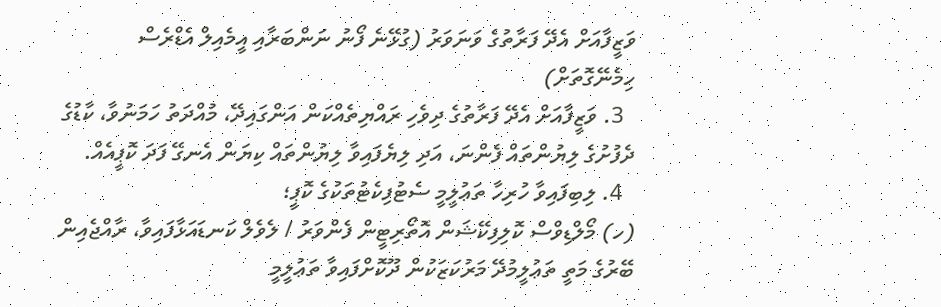ވަޒީފާއަށް އެދޭ ފަރާތުގެ ވަނަވަރު (ގުޅޭނެ ފޯނު ނަންބަރާއި އީމެއިލް އެޑްރެސް ހިމެނޭގޮތަށް)
  3. ވަޒީފާއަށް އެދޭ ފަރާތުގެ ދިވެހި ރައްޔިތެއްކަން އަންގައިދޭ، މުއްދަތު ހަމަނުވާ، ކާޑުގެ ދެފުށުގެ ލިޔުންތައް ފެންނަ، އަދި ލިޔެފައިވާ ލިޔުންތައް ކިޔަން އެނގޭ ފަދަ ކޮޕީއެއް.
  4. ލިބިފައިވާ ހުރިހާ ތަޢުލީމީ ސެޓުފިކެޓުތަކުގެ ކޮޕީ؛
(ހ) މޯލްޑިވްސް ކޮލިފިކޭޝަން އޮތޯރިޓީން ފެންވަރު / ލެވެލް ކަނޑައަޅާފައިވާ، ރާއްޖެއިން ބޭރުގެ މަތީ ތަޢުލީމުދޭ މަރުކަޒަކުން ދޫކޮށްފައިވާ ތަޢުލީމީ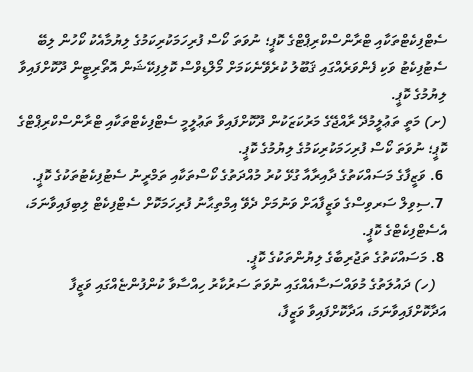ސެޓްފިކެޓްތަކާއި ޓްރާންސްކްރިޕްޓްގެ ކޮޕީ؛ ނުވަތަ ކޯސް ފުރިހަމަކުރިކަމުގެ ލިޔުމާއެކު ކޯހުން ލިބޭ ސެޓުފިކެޓު ވަކި ފެންވަރެއްގައި ޤަބޫލު ކުރެވޭނެކަމަށް މޯލްޑިވްސް ކޮލިފިކޭޝަން އޮތޯރިޓީން ދޫކޮށްފައިވާ ލިޔުމުގެ ކޮޕީ.
(ށ) މަތީ ތަޢުލީމުދޭ ރާއްޖޭގެ މަރުކަޒަކުން ދޫކޮށްފައިވާ ތަޢުލީމީ ސެޓްފިކެޓްތަކާއި ޓްރާންސްކްރިޕްޓްގެ ކޮޕީ؛ ނުވަތަ ކޯސް ފުރިހަމަކުރިކަމުގެ ލިޔުމުގެ ކޮޕީ.
 6. ވަޒީފާގެ މަސައްކަތުގެ ދާއިރާއާ ގުޅޭ ކުރު މުއްދަތުގެ ކޯސްތަކާއި ތަމްރީނު ސެޓުފިކެޓުތަކުގެ ކޮޕީ.
 7.ސިވިލް ސަރވިސްގެ ވަޒީފާއަށް ވަނުމަށް ދެވޭ އިމްތިޙާނު ފުރިހަމަކޮށް ސެޓްފިކެޓް ލިބިފައިވާނަމަ، އެސެޓްފިކެޓްގެ ކޮޕީ.
 8. މަސައްކަތުގެ ތަޖުރިބާގެ ލިޔުންތަކުގެ ކޮޕީ.
   (ހ) ދައުލަތުގެ މުވައްސަސާއެއްގައި ނުވަތަ ސަރުކާރު ހިއްސާވާ ކުންފުންޏެއްގައި ވަޒީފާ އަދާކޮށްފައިވާނަމަ، އަދާކޮށްފައިވާ ވަޒީފާ،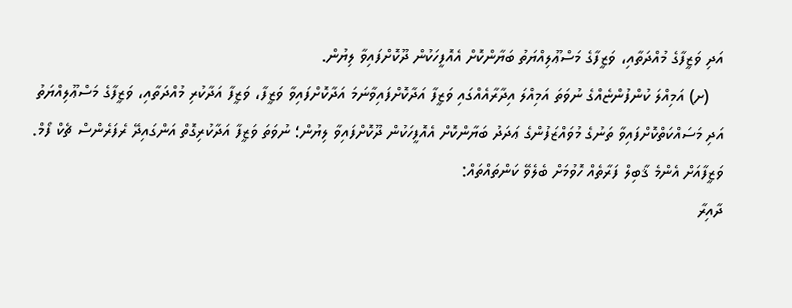އަދި ވަޒީފާގެ މުއްދަތާއި، ވަޒީފާގެ މަސްޢޫލިއްޔަތު ބަޔާންކޮށް އެއޮފީހަކުން ދޫކޮށްފައިވާ ލިޔުން.
   (ށ) އަމިއްލަ ކުންފުންޏެއްގެ ނުވަތަ އަމިއްލަ އިދާރާއެއްގައި ވަޒީފާ އަދާކޮށްފައިވާނަމަ އަދާކޮށްފައިވާ ވަޒީފާ، ވަޒީފާ އަދާކުރި މުއްދަތާއި، ވަޒީފާގެ މަސްޢޫލިއްޔަތު އަދި މަސައްކަތްކޮށްފައިވާ ތަނުގެ މުވައްޒަފުންގެ ޢަދަދު ބަޔާންކޮށް އެއޮފީހަކުން ދޫކޮށްފައިވާ ލިޔުން؛ ނުވަތަ ވަޒީފާ އަދާކުރިގޮތް އަންގައިދޭ ރެފަރެންސް ޗެކް ފޯމް.
ވަޒީފާއަށް އެންމެ ޤާބިލް ފަރާތެއް ހޮވުމަށް ބެލެވޭ ކަންތައްތައް:
ދާއިރާ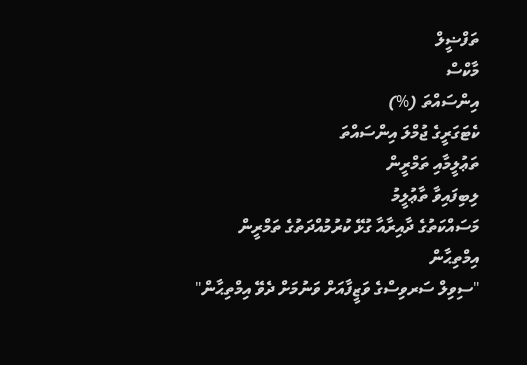ތަފްޟީލް
މާކްސް
އިންސައްތަ (%)
ކެޓަގަރީގެ ޖުމްލަ އިންސައްތަ
ތަޢުލީމާއި ތަމްރީން
ލިބިފައިވާ ތާޢުލީމު
މަސައްކަތުގެ ދާއިރާއާ ގުޅޭ ކުރުމުއްދަތުގެ ތަމްރީން
އިމްތިޙާން
"ސިވިލް ސަރވިސްގެ ވަޒީފާއަށް ވަނުމަށް ދެވޭ އިމްތިޙާން"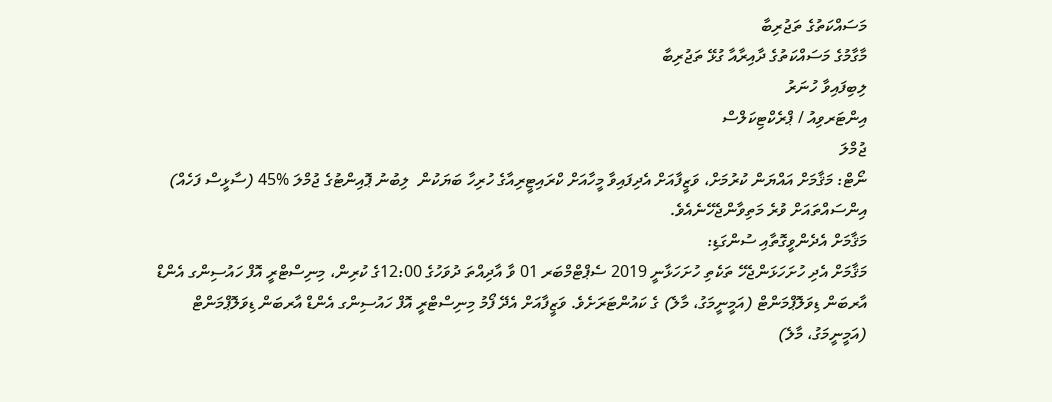މަސައްކަތުގެ ތަޖުރިބާ
މާގާމުގެ މަސައްކަތުގެ ދާއިރާއާ ގުޅޭ ތަޖުރިބާ
ލިބިފައިވާ ހުނަރު
އިންޓަރވިއު / ޕްރެކްޓިކަލްސް
ޖުމްލަ
ނޯޓް: މަޤާމަށް އައްޔަން ކުރުމަށް، ވަޒީފާއަށް އެދިފައިވާ މީހާއަށް ކްރައިޓީރިއާގެ ހުރިހާ ބަޔަކުން  ލިބުނު ޕޮއިންޓުގެ ޖުމްލަ %45 (ސާޅީސް ފަހެއް) އިންސައްތައަށް ވުރެ މަތިވާންޖެހޭނެއެވެ.
މަޤާމަށް އެދެންވީގޮތާއި ސުންގަޑި:
މަޤާމަށް އެދި ހުށަހަޅަންޖެހޭ ތަކެތި ހުށަހަޅާނީ 2019 ސެޕްޓްމްބަރ 01 ވާ އާދިއްތަ ދުވަހުގެ 12:00ގެ ކުރިން، މިނިސްޓްރީ އޮފް ހައުސިންގ އެންޑް އާރބަން ޑިވަލޮޕްމަންޓް (އަމީނީމަގު، މާލެ) ގެ ކައުންޓަރަށެވެ. ވަޒީފާއަށް އެދޭ ފޯމު މިނިސްޓްރީ އޮފް ހައުސިންގ އެންޑް އާރބަން ޑިވަލޮޕްމަންޓް (އަމީނީމަގު، މާލެ)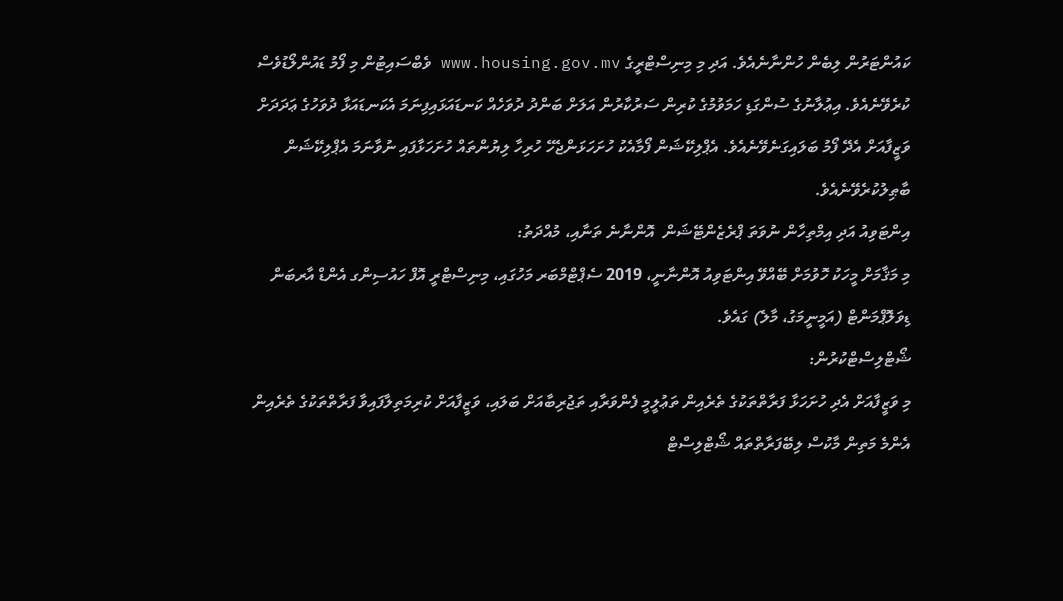ކައުންޓަރުން ލިބެން ހުންނާނެއެވެ. އަދި މި މިނިސްޓްރީގެ www.housing.gov.mv ވެބްސައިޓުން މި ފޯމު ޑައުންލޯޑުވެސް ކުރެވޭނެއެވެ. އިޢުލާނުގެ ސުންގަޑި ހަމަވުމުގެ ކުރިން ސަރުކާރުން އަލަށް ބަންދު ދުވަހެއް ކަނޑައަޅައިފިނަމަ އެކަނޑައަޅާ ދުވަހުގެ ޢަދަދަށް ވަޒީފާއަށް އެދޭ ފޯމު ބަލައިގަނެވޭނެއެވެ. އެޕްލިކޭޝަން ފޯމާއެކު ހުށަހަޅަންޖެހޭ ހުރިހާ ލިޔުންތައް ހުށަހަޅާފައި ނުވާނަމަ އެޕްލިކޭޝަން ބާޠިލުކުރެވޭނެއެވެ.
އިންޓަވިއު އަދި އިމްތިހާން ނުވަތަ ޕްރެޒެންޓޭޝަން  އޮންނާނެ ތަނާއި، މުއްދަތު:
މި މަޤާމަށް މީހަކު ހޮވުމަށް ބޭއްވޭ އިންޓަވިއު އޮންނާނީ، 2019 ސެޕްޓްމްބަރ މަހުގައި، މިނިސްޓްރީ އޮފް ހައުސިންގ އެންޑް އާރބަން ޑިވަލޮޕްމަންޓް (އަމީނީމަގު، މާލެ) ގައެވެ.
ޝޯޓްލިސްޓްކުރުން:
މި ވަޒީފާއަށް އެދި ހުށަހަޅާ ފަރާތްތަކުގެ ތެރެއިން ތަޢުލީމީ ފެންވަރާއި ތަޖުރިބާއަށް ބަލައި، ވަޒީފާއަށް ކުރިމަތިލާފައިވާ ފަރާތްތަކުގެ ތެރެއިން އެންމެ މަތިން މާކުސް ލިބޭފަރާތްތައް ޝޯޓްލިސްޓް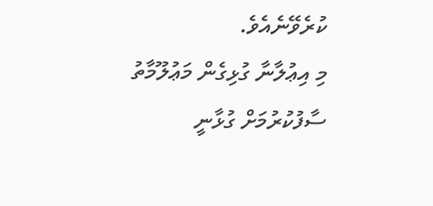ކުރެވޭނެއެވެ.
މި އިޢުލާނާ ގުޅިގެން މަޢުލޫމާތު ސާފުކުރުމަށް ގުޅާނީ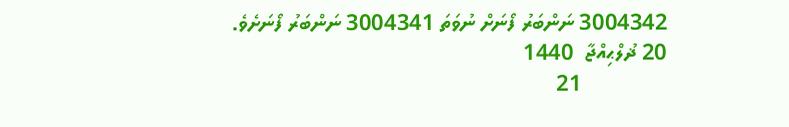3004342 ނަންބަރު ފޯނަށް ނުވަތަ 3004341 ނަންބަރު ފޯނަށެވެ.
20 ޛުލްޙިއްޖާ  1440
               21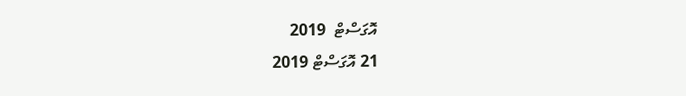އޮގަސްޓް  2019
21 އޮގަސްޓް 2019